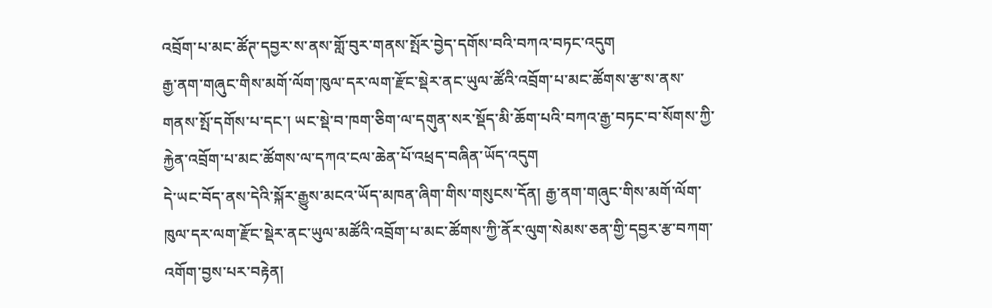འབྲོག་པ་མང་ཚོཊ་དབྱར་ས་ནས་གློ་བུར་གནས་སྤོར་བྱེད་དགོས་བའི་བཀའ་བཏང་འདུག
རྒྱ་ནག་གཞུང་གིས་མགོ་ལོག་ཁུལ་དར་ལག་རྫོང་སྡེར་ནང་ཡུལ་ཚོའི་འབྲོག་པ་མང་ཚོགས་རྩ་ས་ནས་གནས་སྤོ་དགོས་པ་དང་། ཡང་སྡེ་བ་ཁག་ཅིག་ལ་དགུན་སར་སྡོད་མི་ཆོག་པའི་བཀའ་རྒྱ་བཏང་བ་སོགས་ཀྱི་རྐྱེན་འབྲོག་པ་མང་ཚོགས་ལ་དཀའ་ངལ་ཆེན་པོ་འཕྲད་བཞིན་ཡོད་འདུག
དེ་ཡང་བོད་ནས་དེའི་སྐོར་རྒྱུས་མངའ་ཡོད་མཁན་ཞིག་གིས་གསུངས་དོན། རྒྱ་ནག་གཞུང་གིས་མགོ་ལོག་ཁུལ་དར་ལག་རྫོང་སྡེར་ནང་ཡུལ་མཚོའི་འབྲོག་པ་མང་ཚོགས་ཀྱི་ནོར་ལུག་སེམས་ཅན་གྱི་དབྱར་རྩ་བཀག་འགོག་བྱས་པར་བརྟེན།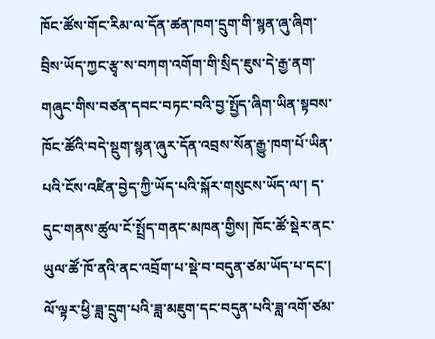ཁོང་ཚོས་གོང་རིམ་ལ་དོན་ཚན་ཁག་དྲུག་གི་སྙན་ཞུ་ཞིག་བྲིས་ཡོད་ཀྱང་རྩྭ་ས་བཀག་འགོག་གི་སྲིད་ཇུས་དེ་རྒྱ་ནག་གཞུང་གིས་བཙན་དབང་བཏང་བའི་བྱ་སྤྱོད་ཞིག་ཡིན་སྟབས་ཁོང་ཚོའི་བདེ་སྡུག་སྙན་ཞུར་དོན་འབྲས་སོན་རྒྱུ་ཁག་པོ་ཡིན་པའི་ངོས་འཛིན་བྱེད་ཀྱི་ཡོད་པའི་སྐོར་གསུངས་ཡོད་ལ་། ད་དུང་གནས་ཚུལ་ངོ་སྤྲོད་གནང་མཁན་གྱིས། ཁོང་ཚོ་སྡེར་ནང་ཡུལ་ཚོ་ཁོ་ནའི་ནང་འབྲོག་པ་སྡེ་བ་བདུན་ཙམ་ཡོད་པ་དང་། ལོ་ལྟར་ཕྱི་ཟླ་དྲུག་པའི་ཟླ་མཇུག་དང་བདུན་པའི་ཟླ་འགོ་ཙམ་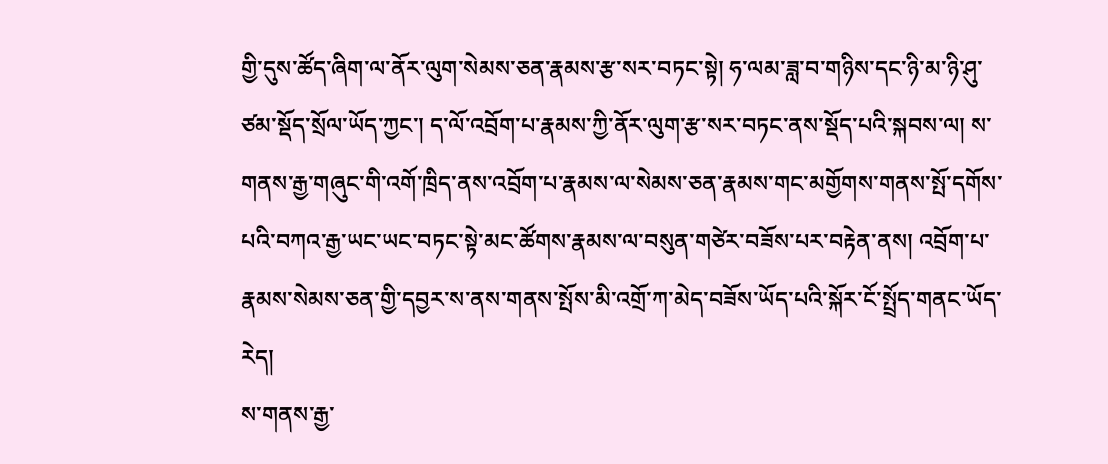གྱི་དུས་ཚོད་ཞིག་ལ་ནོར་ལུག་སེམས་ཅན་རྣམས་རྩ་སར་བཏང་སྟེ། ཧ་ལམ་ཟླ་བ་གཉིས་དང་ཉི་མ་ཉི་ཤུ་ཙམ་སྡོད་སྲོལ་ཡོད་ཀྱང་། ད་ལོ་འབྲོག་པ་རྣམས་ཀྱི་ནོར་ལུག་རྩ་སར་བཏང་ནས་སྡོད་པའི་སྐབས་ལ། ས་གནས་རྒྱ་གཞུང་གི་འགོ་ཁྲིད་ནས་འབྲོག་པ་རྣམས་ལ་སེམས་ཅན་རྣམས་གང་མགྱོགས་གནས་སྤོ་དགོས་པའི་བཀའ་རྒྱ་ཡང་ཡང་བཏང་སྟེ་མང་ཚོགས་རྣམས་ལ་བསུན་གཙེར་བཟོས་པར་བརྟེན་ནས། འབྲོག་པ་རྣམས་སེམས་ཅན་གྱི་དབྱར་ས་ནས་གནས་སྤོས་མི་འགྲོ་ཀ་མེད་བཟོས་ཡོད་པའི་སྐོར་ངོ་སྤྲོད་གནང་ཡོད་རེད།
ས་གནས་རྒྱ་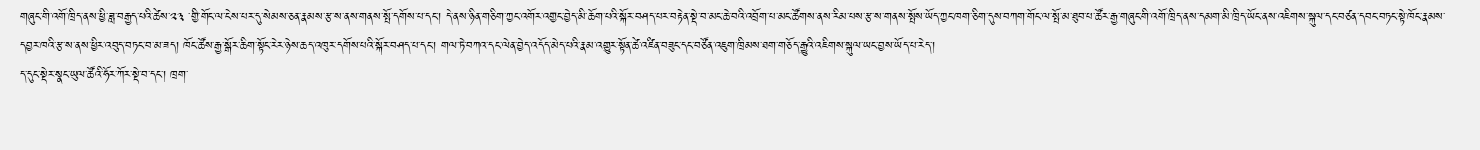གཞུང་གི་འགོ་ཁྲིད་ནས་ཕྱི་ཟླ་བརྒྱད་པའི་ཚེས་༢༣ ་གྱི་གོང་ལ་ངེས་པར་དུ་སེམས་ཅན་རྣམས་རྩ་ས་ནས་གནས་སྤོ་དགོས་པ་དང་། དེ་ནས་ཉིན་གཅིག་ཀྱང་འགོར་འགྱང་བྱེད་མི་ཆོག་པའི་སྐོར་བཤད་པར་བརྟེན་སྡེ་བ་མང་ཆེ་བའི་འབྲོག་པ་མང་ཚོགས་ནས་རིམ་པས་རྩ་ས་གནས་སྤོས་ཡོད་ཀྱང་ཁག་ཅིག་དུས་བཀག་གོང་ལ་སྤོ་མ་ཐུབ་པ་ཚོར་རྒྱ་གཞུང་གི་འགོ་ཁྲིད་ནས་དམག་མི་ཁྲིད་ཡོང་ནས་འཇིགས་སྐུལ་དང་བཙན་དབང་བཏང་སྟེ་ཁོང་རྣམས་དབྱར་ཁའི་རྩ་ས་ནས་ཕྱིར་འབུད་བཏང་བ་མ་ཟད། ཁོང་ཚོས་རྒྱ་སྒོར་ཆིག་སྟོང་རེར་ཉེས་ཆད་འཁུར་དགོས་པའི་སྐོར་བཤད་པ་དང་། གལ་ཏེ་བཀའ་དང་ལེན་བྱེད་འདོད་མེད་པའི་རྣམ་འགྱུར་སྟོན་ཚེ་འཛིན་བཟུང་དང་བཙོན་འཇུག་ཁྲིམས་ཐག་གཅོད་རྒྱུའི་འཇིགས་སྐུལ་ཡང་བྱས་ཡོད་པ་རེད་།
ད་དུང་སྡེར་སྣང་ཡུལ་ཚོའི་ཧོར་ཀོར་སྡེ་བ་དང་། ཁྲག་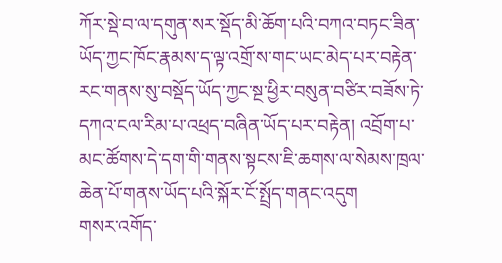ཀོར་སྡེ་བ་ལ་དགུན་སར་སྡོད་མི་ཆོག་པའི་བཀའ་བཏང་ཟིན་ཡོད་ཀྱང་ཁོང་རྣམས་ད་ལྟ་འགྲོ་ས་གང་ཡང་མེད་པར་བརྟེན་རང་གནས་སུ་བསྡོད་ཡོད་ཀྱང་སྔ་ཕྱིར་བསུན་བཙིར་བཟོས་ཏེ་དཀའ་ངལ་རིམ་པ་འཕྲད་བཞིན་ཡོད་པར་བརྟེན། འབྲོག་པ་མང་ཚོགས་དེ་དག་གི་གནས་སྟངས་ཇི་ཆགས་ལ་སེམས་ཁྲལ་ཆེན་པོ་གནས་ཡོད་པའི་སྐོར་ངོ་སྤྲོད་གནང་འདུག
གསར་འགོད་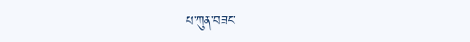པ་ཀུན་བཟང་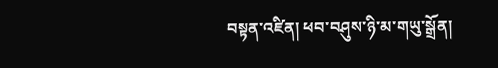བསྟན་འཛིན། ཕབ་བཤུས་ཉི་མ་གཡུ་སྒྲོན།